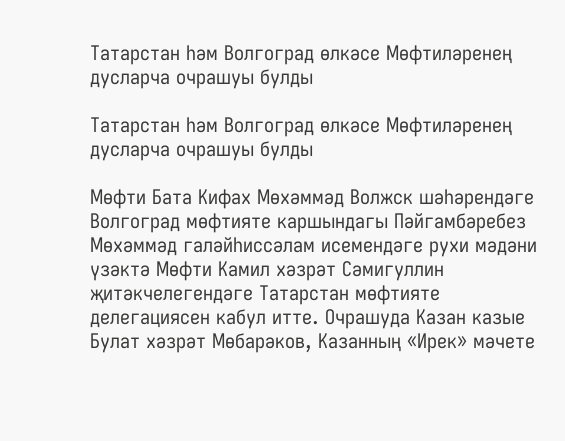Татарстан һәм Волгоград өлкәсе Мөфтиләренең дусларча очрашуы булды

Татарстан һәм Волгоград өлкәсе Мөфтиләренең дусларча очрашуы булды

Мөфти Бата Кифах Мөхәммәд Волжск шәһәрендәге Волгоград мөфтияте каршындагы Пәйгамбәребез Мөхәммәд галәйһиссәлам исемендәге рухи мәдәни үзәктә Мөфти Камил хәзрәт Сәмигуллин җитәкчелегендәге Татарстан мөфтияте делегациясен кабул итте. Очрашуда Казан казые Булат хәзрәт Мөбарәков, Казанның «Ирек» мәчете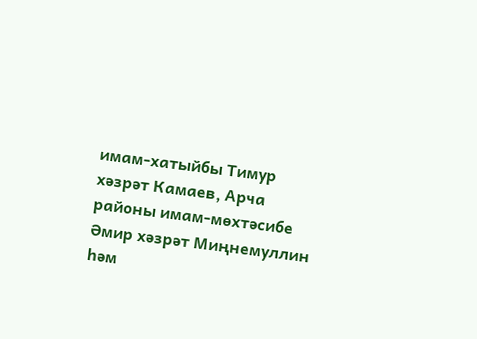имам-хатыйбы Тимур хәзрәт Камаев, Арча районы имам-мөхтәсибе Әмир хәзрәт Миңнемуллин һәм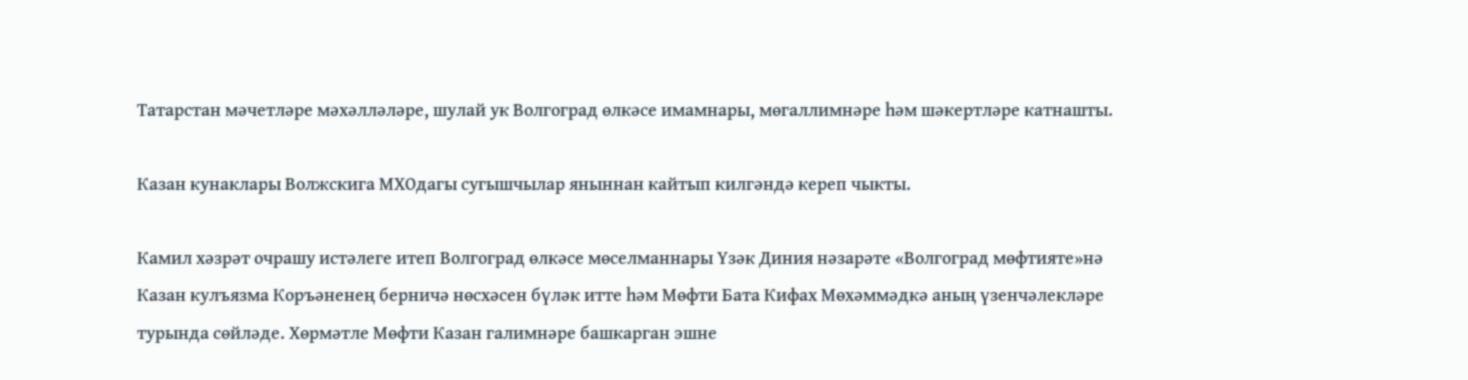Татарстан мәчетләре мәхәлләләре, шулай ук Волгоград өлкәсе имамнары, мөгаллимнәре һәм шәкертләре катнашты.

Казан кунаклары Волжскига МХОдагы сугышчылар яныннан кайтып килгәндә кереп чыкты.

Камил хәзрәт очрашу истәлеге итеп Волгоград өлкәсе мөселманнары Үзәк Диния нәзарәте «Волгоград мөфтияте»нә Казан кулъязма Коръәненең берничә нөсхәсен бүләк итте һәм Мөфти Бата Кифах Мөхәммәдкә аның үзенчәлекләре турында сөйләде. Хөрмәтле Мөфти Казан галимнәре башкарган эшне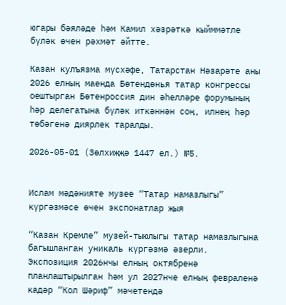югары бәяләде һәм Камил хәзрәткә кыйммәтле бүләк өчен рәхмәт әйтте.

Казан кулъязма мүсхәфе, Татарстан Нәзарәте аны 2026 елның маенда Бөтендөнья татар конгрессы оештырган Бөтенроссия дин әһелләре форумының һәр делегатына бүләк иткәннән соң, илнең һәр төбәгенә диярлек таралды.

2026-05-01 (Зөлхиҗҗә 1447 ел.) №5.


Ислам мәдәнияте музее “Татар намазлыгы” күргәзмәсе өчен экспонатлар җыя

“Казан Кремле” музей-тыюлыгы татар намазлыгына багышланган уникаль күргәзмә әзерли. Экспозиция 2026нчы елның октябренә планлаштырылган һәм ул 2027нче елның февраленә кадәр “Кол Шәриф” мәчетендә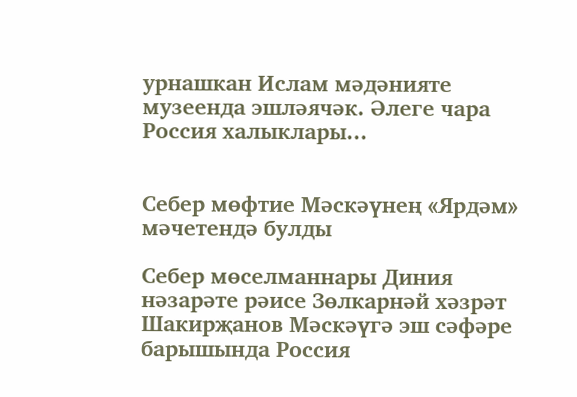урнашкан Ислам мәдәнияте музеенда эшләячәк. Әлеге чара Россия халыклары...


Себер мөфтие Мәскәүнең «Ярдәм» мәчетендә булды

Себер мөселманнары Диния нәзарәте рәисе Зөлкарнәй хәзрәт Шакирҗанов Мәскәүгә эш сәфәре барышында Россия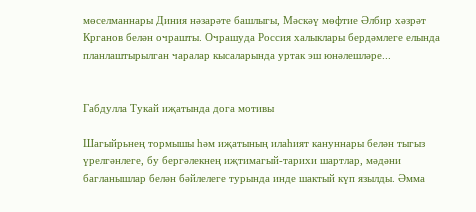мөселманнары Диния нәзарәте башлыгы, Мәскәү мөфтие Әлбир хәзрәт Крганов белән очрашты. Очрашуда Россия халыклары бердәмлеге елында планлаштырылган чаралар кысаларында уртак эш юнәлешләре...


Габдулла Тукай иҗатында дога мотивы

Шагыйрьнең тормышы һәм иҗатының илаһият кануннары белән тыгыз үрелгәнлеге, бу бергәлекнең иҗтимагый-тарихи шартлар, мәдәни багланышлар белән бәйлелеге турында инде шактый күп язылды. Әмма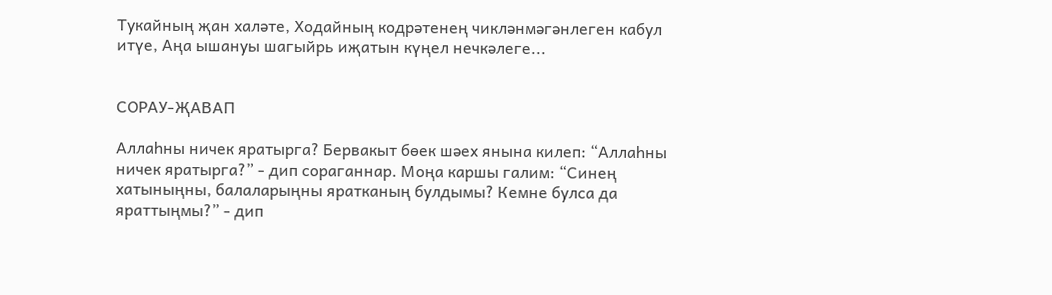Тукайның җан халәте, Ходайның кодрәтенең чикләнмәгәнлеген кабул итүе, Аңа ышануы шагыйрь иҗатын күңел нечкәлеге...


СОРАУ-ҖАВАП

Аллаһны ничек яратырга? Бервакыт бөек шәех янына килеп: “Аллаһны ничек яратырга?” - дип сораганнар. Моңа каршы галим: “Синең хатыныңны, балаларыңны яратканың булдымы? Кемне булса да яраттыңмы?” - дип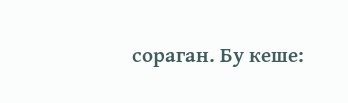сораган. Бу кеше: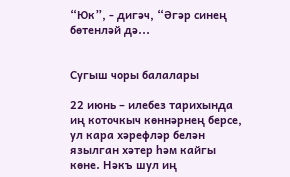“Юк”, - дигәч, “Әгәр синең бөтенләй дә...


Сугыш чоры балалары

22 июнь – илебез тарихында иң коточкыч көннәрнең берсе, ул кара хәрефләр белән язылган хәтер һәм кайгы көне. Нәкъ шул иң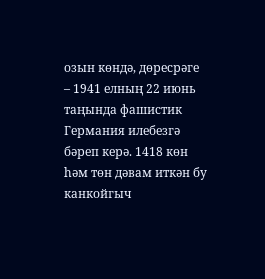озын көндә, дөресрәге – 1941 елның 22 июнь таңында фашистик Германия илебезгә бәреп керә. 1418 көн һәм төн дәвам иткән бу канкойгыч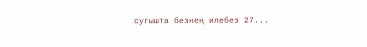сугышта безнең илебез 27...